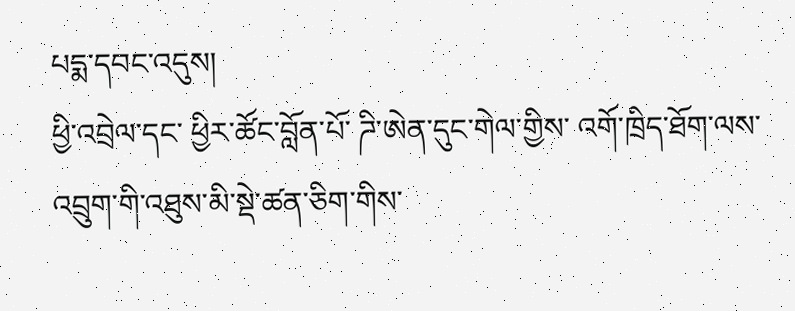པདྨ་དབང་འདུས།
ཕྱི་འབྲེལ་དང་ ཕྱིར་ཚོང་བློན་པོ་ ཌི་ཨེན་དུང་གེལ་གྱིས་ འགོ་ཁྲིད་ཐོག་ལས་ འབྲུག་གི་འཐུས་མི་སྡེ་ཚན་ཅིག་གིས་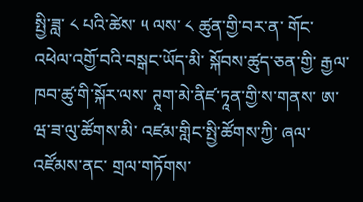སྤྱི་ཟླ་ ༨ པའི་ཚེས་ ༥ ལས་ ༨ ཚུན་གྱི་བར་ན་ གོང་འཕེལ་འགྱོ་བའི་བསྒང་ཡོད་མི་ སྐོབས་ཚུད་ཅན་གྱི་ རྒྱལ་ཁབ་ཚུ་གི་སྐོར་ལས་ ཊཱག་མེ་ནིཛ་ཏཱན་གྱི་ས་གནས་ ཨ་ཝ་ཟ་ལུ་ཚོགས་མི་ འཛམ་གླིང་སྤྱི་ཚོགས་ཀྱི་ ཞལ་འཛོམས་ནང་ གྲལ་གཏོགས་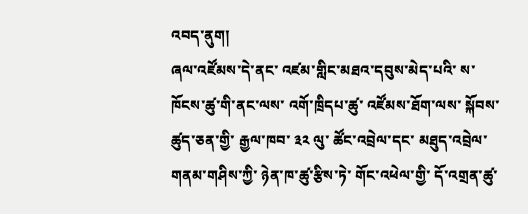འབད་ནུག།
ཞལ་འཛོམས་དེ་ནང་ འཛམ་གླིང་མཐའ་དབུས་མེད་པའི་ ས་ཁོངས་ཚུ་གི་ནང་ལས་ འགོ་ཁྲིདཔ་ཚུ་ འཛོམས་ཐོག་ལས་ སྐོབས་ཚུད་ཅན་གྱི་ རྒྱལ་ཁབ་ ༣༢ ལུ་ ཚོང་འབྲེལ་དང་ མཐུད་འབྲེལ་ གནམ་གཤིས་ཀྱི་ ཉེན་ཁ་ཚུ་རྩིས་ཏེ་ གོང་འཕེལ་གྱི་ དོ་འགྲན་ཚུ་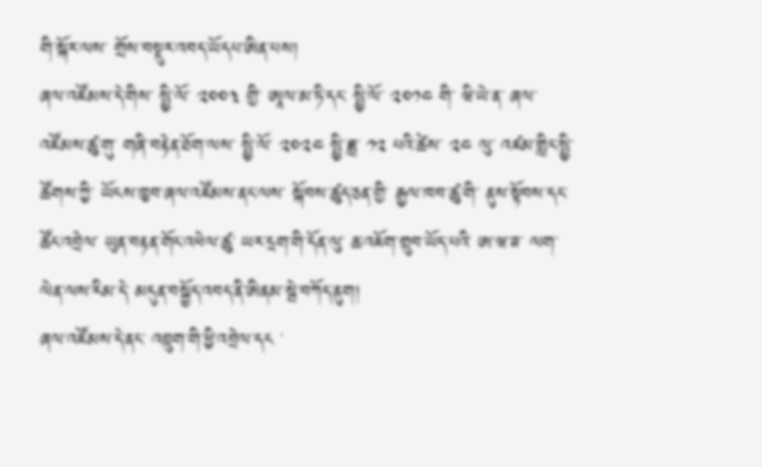གི་སྐོར་ལས་ གྲོས་བསྡུར་འབད་ཡོདཔ་ཨིན་པས།
ཞལ་འཛོམས་དེ་གིས་ སྤྱི་ལོ་ ༢༠༠༣ གྱི་ ཨཱལ་མ་ཏི་དང་ སྤྱི་ལོ་ ༢༠༡༤ གི་ ཝི་ཡེ་ན་ ཞལ་འཛོམས་ཚུ་གུ་ གཞི་བརྟེན་ཐོག་ལས་ སྤྱི་ལོ་ ༢༠༢༤ སྤྱི་ཟླ་ ༡༢ པའི་ཚེས་ ༢༤ ལུ་ འཛམ་གླིང་སྤྱི་ཚོགས་ཀྱི་ ཡོངས་ཁྱབ་ཞལ་འཛོམས་ནང་ལས་ སྐོབས་ཚུད་ཅན་གྱི་ རྒྱལ་ཁབ་ཚུ་གི་ ནུས་སྟོབས་དང་ ཚོང་འབྲེལ་ ཡུན་བརྟན་གོང་འཕེལ་ཚུ་ ཡར་དྲག་གི་དོན་ལུ་ ཆ་འཇོག་གྲུབ་ཡོད་པའི་ ཨ་ཝ་ཟ་ ལག་ལེན་ལས་རིམ་དེ་ མདུན་བསྐྱོད་འབད་ནི་ཨིནམ་སྦེ་བཀོད་ནུག།
ཞལ་འཛོམས་དེ་ནང་ འབྲུག་གི་ཕྱི་འབྲེལ་དང ་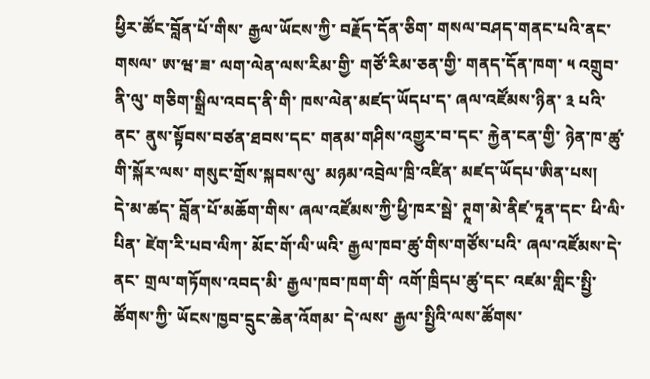ཕྱིར་ཚོང་བློན་པོ་གིས་ རྒྱལ་ཡོངས་ཀྱི་ བརྗོད་དོན་ཅིག་ གསལ་བཤད་གནང་པའི་ནང་གསལ་ ཨ་ཝ་ཟ་ ལག་ལེན་ལས་རིམ་གྱི་ གཙོ་རིམ་ཅན་གྱི་ གནད་དོན་ཁག་ ༥ འགྲུབ་ནི་ལུ་ གཅིག་སྒྲིལ་འབད་ནི་གི་ ཁས་ལེན་མཛད་ཡོདཔ་ད་ ཞལ་འཛོམས་ཉིན་ ༣ པའི་ནང་ ནུས་སྟོབས་བཙན་ཐབས་དང་ གནམ་གཤིས་འགྱུར་བ་དང་ རྐྱེན་ངན་གྱི་ ཉེན་ཁ་ཚུ་གི་སྐོར་ལས་ གསུང་གྲོས་སྐབས་ལུ་ མཉམ་འབྲེལ་ཁྲི་འཛིན་ མཛད་ཡོདཔ་ཨིན་པས།
དེ་མ་ཚད་ བློན་པོ་མཆོག་གིས་ ཞལ་འཛོམས་ཀྱི་ཕྱི་ཁར་སྦེ་ ཊཱག་མེ་ནིཛ་ཏཱན་དང་ ཕི་ལི་པིན་ ཛེག་རི་པབ་ལིཀ་ མོང་གོ་ལི་ཡའི་ རྒྱལ་ཁབ་ཚུ་གིས་གཙོས་པའི་ ཞལ་འཛོམས་དེ་ནང་ གྲལ་གཏོགས་འབད་མི་ རྒྱལ་ཁབ་ཁག་གི་ འགོ་ཁྲིདཔ་ཚུ་དང་ འཛམ་གླིང་སྤྱི་ཚོགས་ཀྱི་ ཡོངས་ཁྱབ་དྲུང་ཆེན་འོགམ་ དེ་ལས་ རྒྱལ་སྤྱིའི་ལས་ཚོགས་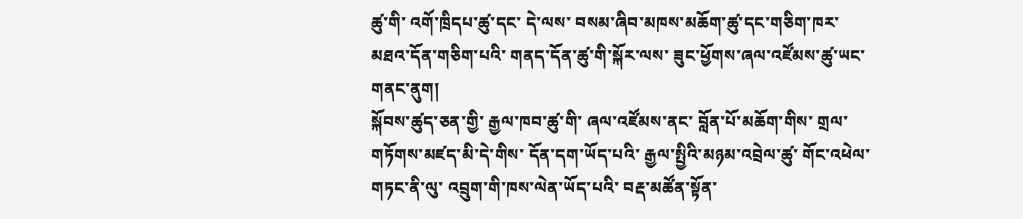ཚུ་གི་ འགོ་ཁྲིདཔ་ཚུ་དང་ དེ་ལས་ བསམ་ཞིབ་མཁས་མཆོག་ཚུ་དང་གཅིག་ཁར་ མཐའ་དོན་གཅིག་པའི་ གནད་དོན་ཚུ་གི་སྐོར་ལས་ ཟུང་ཕྱོགས་ཞལ་འཛོམས་ཚུ་ཡང་གནང་ནུག།
སྐོབས་ཚུད་ཅན་གྱི་ རྒྱལ་ཁབ་ཚུ་གི་ ཞལ་འཛོམས་ནང་ བློན་པོ་མཆོག་གིས་ གྲལ་གཏོགས་མཛད་མི་དེ་གིས་ དོན་དག་ཡོད་པའི་ རྒྱལ་སྤྱིའི་མཉམ་འབྲེལ་ཚུ་ གོང་འཕེལ་གཏང་ནི་ལུ་ འབྲུག་གི་ཁས་ལེན་ཡོད་པའི་ བརྡ་མཚོན་སྟོན་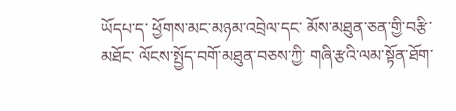ཡོདཔ་ད་ ཕྱོགས་མང་མཉམ་འབྲེལ་དང་ མོས་མཐུན་ཅན་གྱི་བརྩི་མཐོང་ ལོངས་སྤྱོད་བགོ་མཐུན་བཅས་ཀྱི་ གཞི་རྩའི་ལམ་སྟོན་ཐོག་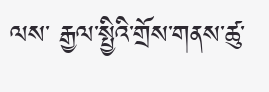ལས་ རྒྱལ་སྤྱིའི་གྲོས་གནས་ཚུ་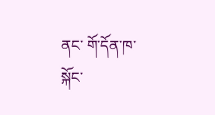ནང་ གོ་དོན་ཁ་སྐོང་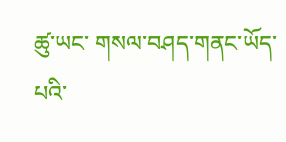ཚུ་ཡང་ གསལ་བཤད་གནང་ཡོད་པའི་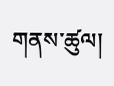གནས་ཚུལ།